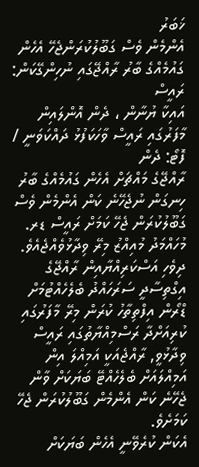ޚަބަރު
އެންމެން ވެސް ގަބޫލުކުރަންޖެހޭ އެހެން ގައުމެއްގެ ބާރު ރާއްޖޭގައި ނުހިންގޭކަން: ރައީސް
އައިކާ ޔުނާން ، ދެން އޮންލައިން
މާފަރުގައި ރައީސް ވާހަކަފުޅު ދައްކަވަނީ / ފޮޓޯ: ދެން
ރާއްޖޭގެ މައްޗަށް އެހެން ގައުމެއްގެ ބާރު ހިނގަން ނުޖެހޭނެ ކަން އެންމެން ވެސް ގަބޫލުކުރަން ޖެހޭ ކަމަށް ރައީސް ޑރ. މުހައްމަދު މުއިއްޒު މިރޭ ވިދާޅުވެއްޖެއެވެ.
ދިވެހި އަސްކަރިއްޔާއިން ރާއްޖޭގެ އިގްތިސާދީ ސަރަހައްދު ބެލެހެއްޓުމަށް ޑްރޯން އިފްތިތާހު ކުރަން މިރޭ މާފަރުގައި ކުރިއަށްދާ ރަސްމިއްޔާތުގައި ރައީސް ވިދާޅުވީ, ރާއްޖެއަކީ އަމިއްލަ އިން އަމިއްލައަށް ބެލެހެއްޓޭ ބަޔަކަށް ވާން ޖެހޭނެ ކަން އެންމެން ގަބޫލުކުރަން ޖެހޭ ކަމަށެވެ.
އެކަން ކުރެވޭނީ އެހެން ބަޔަކަށް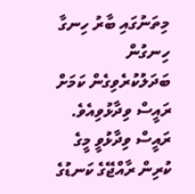މިތަނުގައި ބާރު ހިނގާ ހިނގުން ބަދަލުކުރެވިގެން ކަމަށް ރައީސް ވިދާޅުވިއެވެ.
ރައީސް ވިދާޅުވީ މީގެ ކުރިން ރާއްޖޭގެ ކަނޑުގެ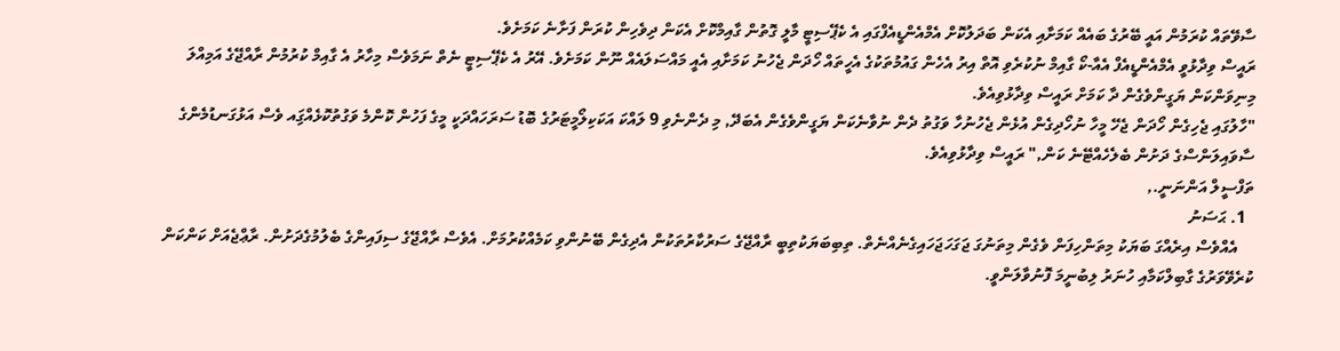ސާވޭތައް ކުރަމުން އައީ ބޭރުގެ ބައެއް ކަމަށާއި އެކަން ބަދަލުކޮށް އެމްއެންޑީއެފްގައި އެ ކެޕޭސިޓީ މާލީ ގޮތުން ގާއިމްކޮށް އެކަން ދިވެހިން ކުރަން ފަށާނެ ކަމަށެވެ.
ރައީސް ވިދާޅުވީ އެމްއެންޑީއެފް އެއާ-ކޯ ގާއިމް ނުކުރެވި އޮތް އިރު އެހެން ގައުމުތަކުގެ އެހީތައް ހޯދަން ޖެހުނު ކަމަށާއި އެއީ މައްސަލައެއް ނޫން ކަމަށެވެ. އޭރު އެ ކެޕޭސިޓީ ނެތް ނަމަވެސް މިހާރު އެ ގާއިމް ކުރުމުން ރާއްޖޭގެ އަމިއްލަ މިނިވަންކަން ޔަގީންވެގެން ދާ ކަމަށް ރައީސް ވިދާޅުވިއެވެ.
"ހާލުގައި ޖެހިގެން ހޯދަން ޖެހޭ މީހާ ނުހޯދިގެން އުޅެން ޖެހުނުހާ ވަގުތު ދެން ނުވާނެކަން ޔަގީންވެގެން އެބަދޭ, މި ދެންނެވި 9 ލައްކަ އަކަކިލޯމީޓަރުގެ ބޮޑު ސަރަހައްދަކީ މީގެ ފަހުން ކޮންމެ ވަގުތުކޮޅެއްގަިއ ވެސް އަޅުގަނޑުމެންގެ ސާވައިލަންސްގެ ދަށުން ބެލެހެއްޓޭނެ ކަން," ރައީސް ވިދާޅުވިއެވެ.
ތަފްސީލް އަންނަނީ.,
  1. ޙަސަނު
    އެއްވެސް އިރެއްގަ ބަޔަކު މިތަންހިފަން ވެގެން މިތަނުގަ ޖަގަހަޖަހައިގެނެއްނެތް. ތިބިބަޔަކުތިބީ ރާއްޖޭގެ ސަރުކާރުތަކުން އެދިގެން ބޭނުންވި ކަމެއްކުރުމަށް. އެވެސް ރާއްޖޭގެ ސިފައިންގެ ބެލުމުގެދަށުން. ރާޢްޖެއަށް ކަންކަން ކުރެވޭވަރުގެ ގާބިލްކަމާއި ހުނަރު ލިބުނީމަ ފޮނުވާލަންވީ.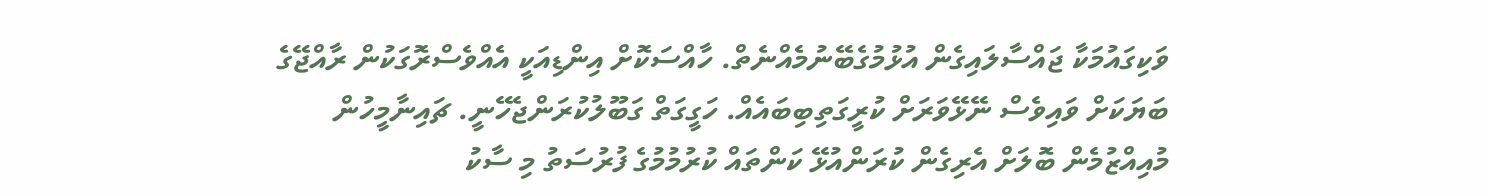ވަކިގައުމަކާ ޖައްސާލައިގެން އުޅުމުގެބޭނުމެއްނެތް. ހާއްސަކޮށް އިންޑިއަކީ އެއްވެސްރޮގަކުން ރާއްޖޭގެ ބަޔަކަށް ވައިވެސް ނޭޅޭވަރަށް ކުރީގަތިބިބައެއް. ހަގީގަތް ގަބޫލުކުރަންޖެހޭނީ. ޗައިނާމީހުން މުއިއްޒުމެން ބޮލަށް އެރިގެން ކުރަންއުޅޭ ކަންތައް ކުރުމުމުގެ ފުރުސަތު މި ސާކު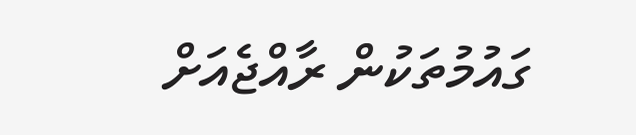ގައުމުތަކުން ރާއްޖެއަށް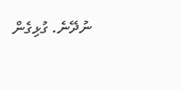ނުދޭނެ. ގުޅިގެން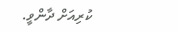ކުރިއަށް ދާންވީ.